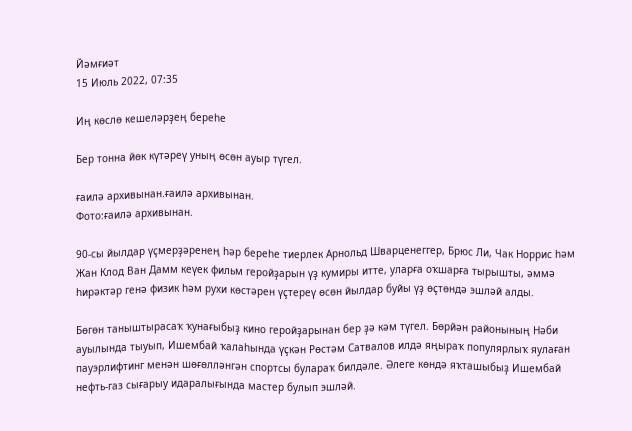Йәмғиәт
15 Июль 2022, 07:35

Иң көслө кешеләрҙең береһе

Бер тонна йөк күтәреү уның өсөн ауыр түгел.

ғаилә архивынан.ғаилә архивынан.
Фото:ғаилә архивынан.

90-сы йылдар үҫмерҙәренең һәр береһе тиерлек Арнольд Шварценеггер, Брюс Ли, Чак Норрис һәм Жан Клод Ван Дамм кеүек фильм геройҙарын үҙ кумиры итте, уларға оҡшарға тырышты, әммә һирәктәр генә физик һәм рухи көстәрен үҫтереү өсөн йылдар буйы үҙ өҫтөндә эшләй алды.

Бөгөн таныштырасаҡ ҡунағыбыҙ кино геройҙарынан бер ҙә кәм түгел. Бөрйән районының Нәби ауылында тыуып, Ишембай ҡалаһында үҫкән Рөстәм Сатвалов илдә яңыраҡ популярлыҡ яулаған пауэрлифтинг менән шөғөлләнгән спортсы булараҡ билдәле. Әлеге көндә яҡташыбыҙ Ишембай нефть-газ сығарыу идаралығында мастер булып эшләй.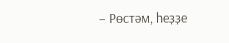– Рөстәм, һеҙҙе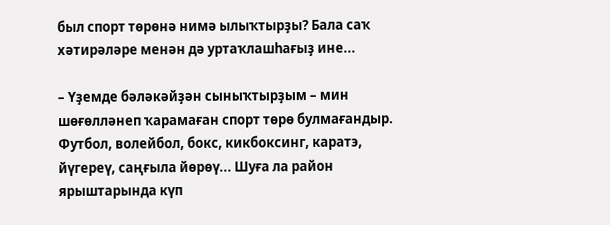был спорт төрөнә нимә ылыҡтырҙы? Бала саҡ хәтирәләре менән дә уртаҡлашһағыҙ ине...

– Үҙемде бәләкәйҙән сыныҡтырҙым – мин шөғөлләнеп ҡарамаған спорт төрө булмағандыр. Футбол, волейбол, бокс, кикбоксинг, каратэ, йүгереү, саңғыла йөрөү... Шуға ла район ярыштарында күп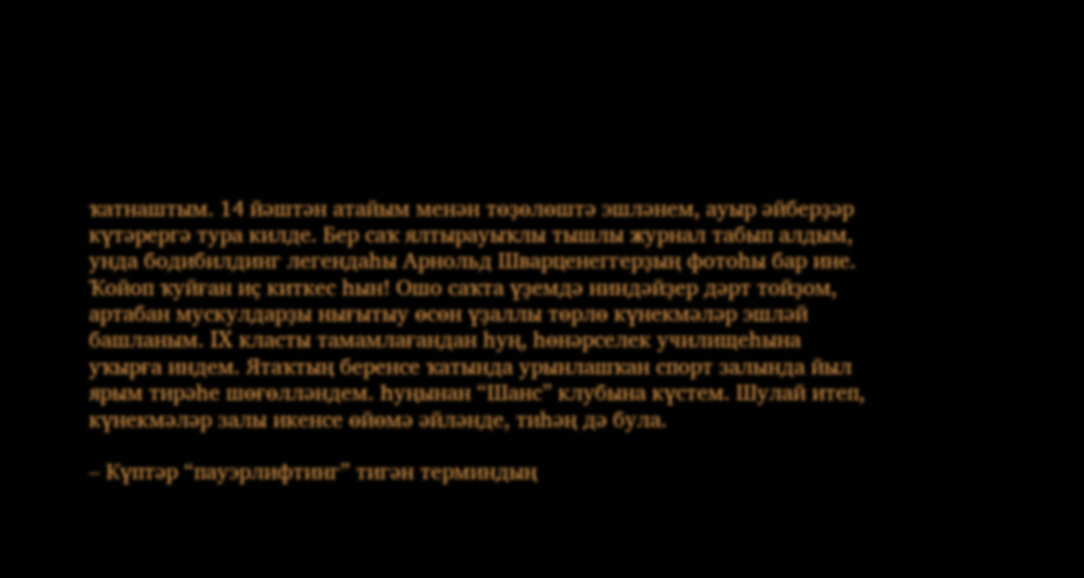ҡатнаштым. 14 йәштән атайым менән төҙөлөштә эшләнем, ауыр әйберҙәр күтәрергә тура килде. Бер саҡ ялтырауыҡлы тышлы журнал табып алдым, унда бодибилдинг легендаһы Арнольд Шварценеггерҙың фотоһы бар ине. Ҡойоп ҡуйған иҫ киткес һын! Ошо саҡта үҙемдә ниндәйҙер дәрт тойҙом, артабан мускулдарҙы нығытыу өсөн үҙаллы төрлө күнекмәләр эшләй башланым. IX класты тамамлағандан һуң, һөнәрселек училищеһына уҡырға индем. Ятаҡтың беренсе ҡатында урынлашҡан спорт залында йыл ярым тирәһе шөғөлләндем. Һуңынан “Шанс” клубына күстем. Шулай итеп, күнекмәләр залы икенсе өйөмә әйләнде, тиһәң дә була.

– Күптәр “пауэрлифтинг” тигән терминдың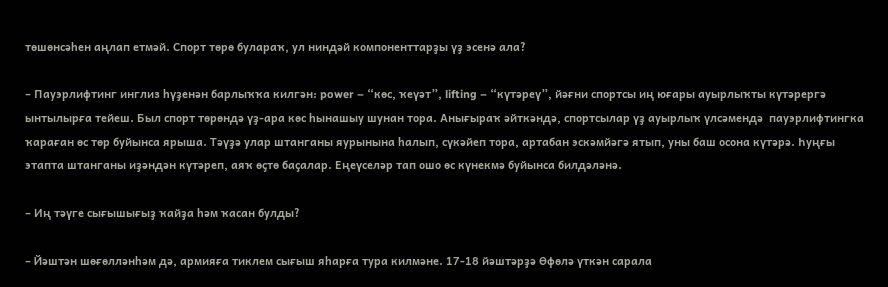төшөнсәһен аңлап етмәй. Спорт төрө булараҡ, ул ниндәй компоненттарҙы үҙ эсенә ала?

– Пауэрлифтинг инглиз һүҙенән барлыҡҡа килгән: power – “көс, ҡеүәт”, lifting – “күтәреү”, йәғни спортсы иң юғары ауырлыҡты күтәрергә ынтылырға тейеш. Был спорт төрөндә үҙ-ара көс һынашыу шунан тора. Анығыраҡ әйткәндә, спортсылар үҙ ауырлыҡ үлсәмендә  пауэрлифтингка ҡараған өс төр буйынса ярыша. Тәүҙә улар штанганы яурынына һалып, сүкәйеп тора, артабан эскәмйәгә ятып, уны баш осона күтәрә. Һуңғы этапта штанганы иҙәндән күтәреп, аяҡ өҫтө баҫалар. Еңеүселәр тап ошо өс күнекмә буйынса билдәләнә.

– Иң тәүге сығышығыҙ ҡайҙа һәм ҡасан булды?

– Йәштән шөғөлләнһәм дә, армияға тиклем сығыш яһарға тура килмәне. 17-18 йәштәрҙә Өфөлә үткән сарала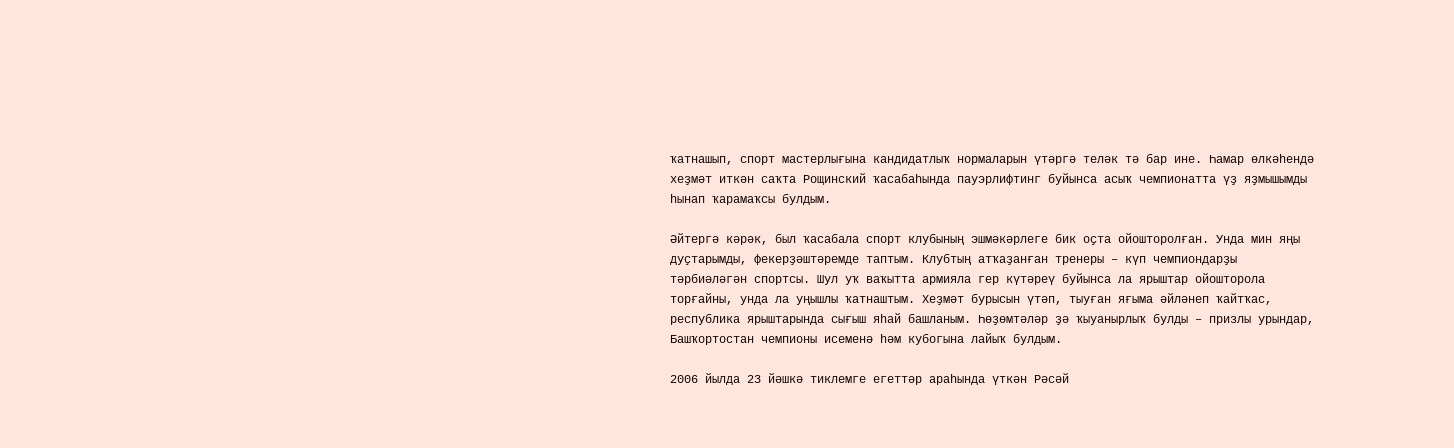ҡатнашып, спорт мастерлығына кандидатлыҡ нормаларын үтәргә теләк тә бар ине. Һамар өлкәһендә хеҙмәт иткән саҡта Рощинский ҡасабаһында пауэрлифтинг буйынса асыҡ чемпионатта үҙ яҙмышымды һынап ҡарамаҡсы булдым.

Әйтергә кәрәк, был ҡасабала спорт клубының эшмәкәрлеге бик оҫта ойошторолған. Унда мин яңы дуҫтарымды, фекерҙәштәремде таптым. Клубтың атҡаҙанған тренеры – күп чемпиондарҙы тәрбиәләгән спортсы. Шул уҡ ваҡытта армияла гер күтәреү буйынса ла ярыштар ойошторола торғайны, унда ла уңышлы ҡатнаштым. Хеҙмәт бурысын үтәп, тыуған яғыма әйләнеп ҡайтҡас, республика ярыштарында сығыш яһай башланым. Һөҙөмтәләр ҙә ҡыуанырлыҡ булды – призлы урындар, Башҡортостан чемпионы исеменә һәм кубогына лайыҡ булдым.

2006 йылда 23 йәшкә тиклемге егеттәр араһында үткән Рәсәй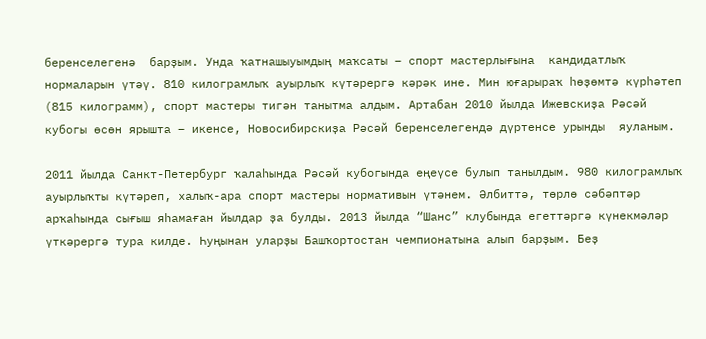беренселегенә  барҙым. Унда ҡатнашыуымдың маҡсаты – спорт мастерлығына  кандидатлыҡ нормаларын үтәү. 810 килограмлыҡ ауырлыҡ күтәрергә кәрәк ине. Мин юғарыраҡ һөҙөмтә күрһәтеп (815 килограмм), спорт мастеры тигән танытма алдым. Артабан 2010 йылда Ижевскиҙа Рәсәй кубогы өсөн ярышта – икенсе, Новосибирскиҙа Рәсәй беренселегендә дүртенсе урынды  яуланым.

2011 йылда Санкт-Петербург ҡалаһында Рәсәй кубогында еңеүсе булып танылдым. 980 килограмлыҡ ауырлыҡты күтәреп, халыҡ-ара спорт мастеры нормативын үтәнем. Әлбиттә, төрлө сәбәптәр арҡаһында сығыш яһамаған йылдар ҙа булды. 2013 йылда “Шанс” клубында егеттәргә күнекмәләр үткәрергә тура килде. Һуңынан уларҙы Башҡортостан чемпионатына алып барҙым. Беҙ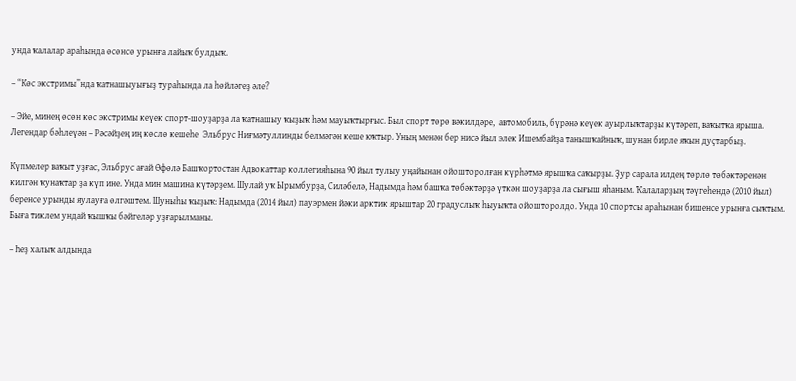унда ҡалалар араһында өсөнсө урынға лайыҡ булдыҡ.

– “Көс экстримы”нда ҡатнашыуығыҙ тураһында ла һөйләгеҙ әле?

– Эйе, минең өсөн көс экстримы кеүек спорт-шоуҙарҙа ла ҡатнашыу ҡыҙыҡ һәм мауыҡтырғыс. Был спорт төрө вәкилдәре,  автомобиль, бүрәнә кеүек ауырлыҡтарҙы күтәреп, ваҡытҡа ярыша. Легендар бәһлеүән – Рәсәйҙең иң көслө кешеһе  Эльбрус Ниғмәтуллинды белмәгән кеше юҡтыр. Уның менән бер нисә йыл элек Ишембайҙа танышҡайныҡ, шунан бирле яҡын дуҫтарбыҙ.

Күпмелер ваҡыт уҙғас, Эльбрус ағай Өфөлә Башҡортостан Адвокаттар коллегияһына 90 йыл тулыу уңайынан ойошторолған күрһәтмә ярышҡа саҡырҙы. Ҙур сарала илдең төрлө төбәктәренән килгән ҡунаҡтар ҙа күп ине. Унда мин машина күтәрҙем. Шулай уҡ Ырымбурҙа, Силәбелә, Надымда һәм башҡа төбәктәрҙә үткән шоуҙарҙа ла сығыш яһаным. Ҡалаларҙың тәүгеһендә (2010 йыл) беренсе урынды яулауға өлгәштем. Шуныһы ҡыҙыҡ: Надымда (2014 йыл) пауэрмен йәки арктик ярыштар 20 градуслыҡ һыуыҡта ойошторолдо. Унда 10 спортсы араһынан бишенсе урынға сыҡтым. Быға тиклем ундай ҡышҡы бәйгеләр уҙғарылманы.

– Һеҙ халыҡ алдында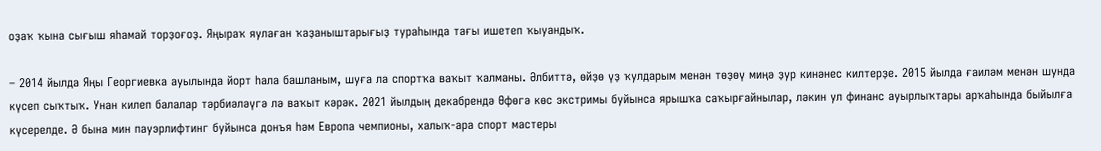оҙаҡ ҡына сығыш яһамай торҙоғоҙ. Яңыраҡ яулаған ҡаҙаныштарығыҙ тураһында тағы ишетеп ҡыуандыҡ.

– 2014 йылда Яңы Георгиевка ауылында йорт һала башланым, шуға ла спортҡа ваҡыт ҡалманы. Әлбиттә, өйҙө үҙ ҡулдарым менән төҙөү миңә ҙур кинәнес килтерҙе. 2015 йылда ғаиләм менән шунда күсеп сыҡтыҡ. Унан килеп балалар тәрбиәләүгә лә ваҡыт кәрәк. 2021 йылдың декабрендә Өфөгә көс экстримы буйынса ярышҡа саҡырғайнылар, ләкин ул финанс ауырлыҡтары арҡаһында быйылға күсерелде. Ә бына мин пауэрлифтинг буйынса донъя һәм Европа чемпионы, халыҡ-ара спорт мастеры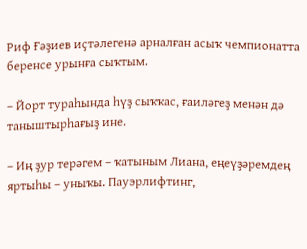Риф Ғәҙиев иҫтәлегенә арналған асыҡ чемпионатта беренсе урынға сыҡтым.

– Йорт тураһында һүҙ сыҡҡас, ғаиләгеҙ менән дә таныштырһағыҙ ине.

– Иң ҙур терәгем – ҡатыным Лиана, еңеүҙәремдең яртыһы – уныҡы. Пауэрлифтинг,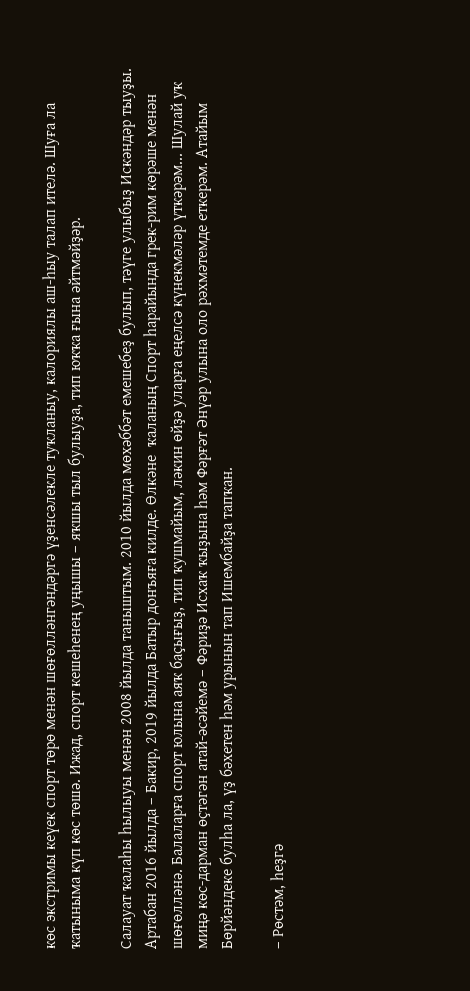көс экстримы кеүек спорт төрө менән шөғөлләнгәндәргә үҙенсәлекле туҡланыу, калориялы аш-һыу талап ителә. Шуға ла ҡатыныма күп көс төшә. Ижад, спорт кешеһенең уңышы – яҡшы тыл булыуҙа, тип юҡҡа ғына әйтмәйҙәр.

Салауат ҡалаһы һылыуы менән 2008 йылда таныштым. 2010 йылда мөхәббәт емешебеҙ булып, тәүге улыбыҙ Искәндәр тыуҙы. Артабан 2016 йылда – Бакир, 2019 йылда Батыр донъяға килде. Өлкәне  ҡаланың Спорт һарайында грек-рим көрәше менән шөғөлләнә. Балаларға спорт юлына аяҡ баҫығыҙ, тип ҡушмайым, ләкин өйҙә уларға еңелсә күнекмәләр үткәрәм... Шулай уҡ миңә көс-дарман өҫтәгән атай-әсәйемә – Фәриҙә Исхаҡ ҡыҙына һәм Фәрғәт Әнүәр улына оло рәхмәтемде еткерәм. Атайым Бөрйәндеке булһа ла, үҙ бәхетен һәм урынын тап Ишембайҙа тапҡан.

– Рөстәм, һеҙгә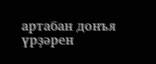артабан донъя үрҙәрен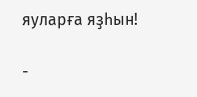яуларға яҙһын!

-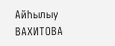Айһылыу ВАХИТОВА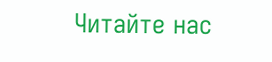Читайте нас